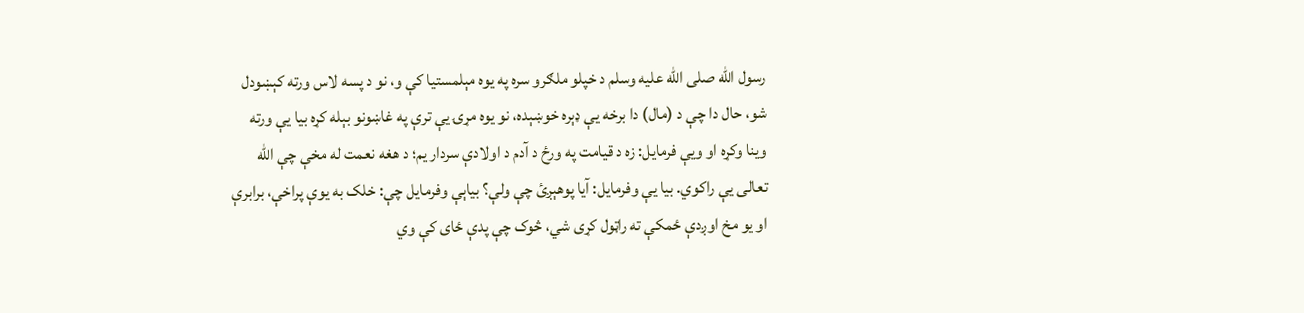رسول الله صلی الله علیه وسلم د خپلو ملګرو سره په یوه مېلمستیا کې و، نو د پسه لاس ورته کېښودل شو، حال دا چې د (مال) دا برخه یې ډېره خوښېده، نو یوه مړۍ یې ترې په غاښونو بېله کړه بیا یې ورته وینا وکړه او ویې فرمایل: زه د قیامت په ورځ د آدم د اولادې سردار یم؛ د هغه نعمت له مخې چې الله تعالی یې راکوي. بیا یې وفرمایل: آیا پوهېږئ چې ولې؟ بیاېې وفرمایل چې: خلک به یوې پراخې، برابرې او یو مخ اوږدې ځمکې ته راټول کړی شي، څوک چې پدې ځای کې وي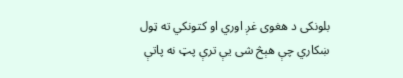بلونکی د هغوی غږ اوري او کتونکي ته ټول ښکاري چې هېڅ شی یې ترې پټ نه پاتې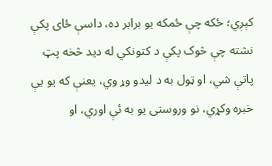کېږي؛ ځکه چې ځمکه یو برابر ده، داسې ځای پکې نشته چې څوک پکې د کتونکي له دید څخه پټ پاتې شي، او ټول به د لیدو وړ وي، یعنې که یو یې خبره وکړي، نو وروستی یو به ئې اوري، او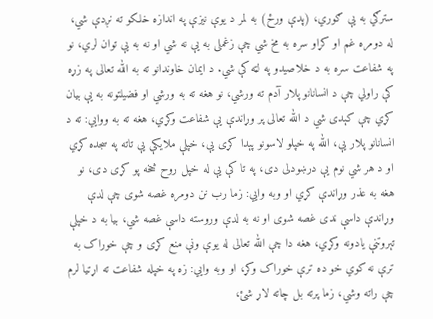سترګي به یې ګوري، (پدې ورځ) به لمر د یوې نیزې په اندازه خلکو ته نږدې شي، له دومره غم او کړاو سره به مخ شي چې زغملی به یې نه شي او نه به یې توان لري، نو په شفاعت سره به د خلاصیدو په لټه کې شي. د ایمان خاوندانو ته به الله تعالی په زړه کې راولي چې د انسانانو پلار آدم ته ورشي، نو هغه ته به ورشي او فضیلتونه به یې بیان کړي چې کېدی شي د الله تعالی پر وړاندې یې شفاعت وکړي، هغه ته به ووایي: ته د انسانانو پلار یې، الله په خپلو لاسونو پېدا کړی یې، خپلې ملایکې یې تاته په سجده کړي او د هر شي نوم یې درښودلی دی، په تا کې یې له خپل روح څخه پو کړی دی، نو هغه به عذر وړاندې کړي او وبه وایي: زما رب نن دومره غصه شوی چې لدې وړاندې داسې ندی غصه شوی او نه به لدې وروسته داسې غصه شي، بیا به د خپلې تېروتنې یادونه وکړي، هغه دا چې الله تعالی له یوې ونې منع کړی و چې خوراک به ترې نه کوي خو ده ترې خوراک وکړ، او وبه وایي: زه په خپله شفاعت ته اړتیا لرم چې راته وشي، زما پرته بل چاته لاړ شئ،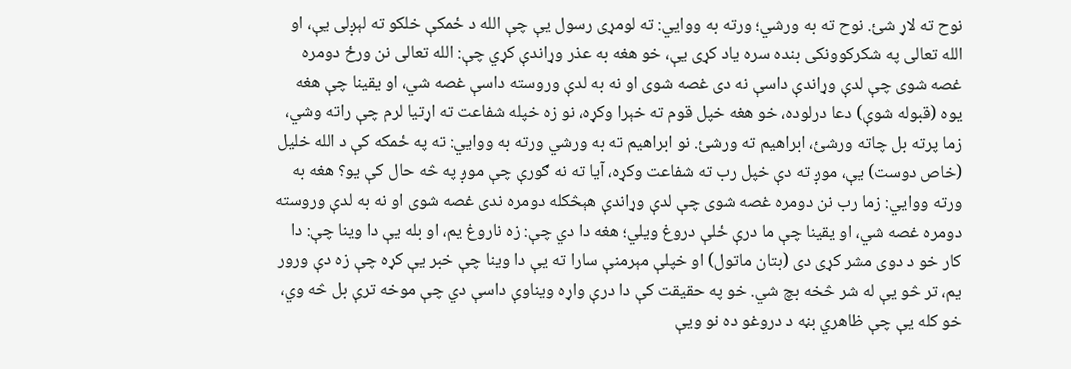نوح ته لاړ شئ. نوح ته به ورشي؛ ورته به ووایي: ته لومړی رسول یې چې الله د ځمکې خلکو ته لېږلی یې، او الله تعالی په شکرکوونکی بنده سره یاد کړی یې، خو هغه به عذر وړاندې کړي چې: الله تعالی نن ورځ دومره غصه شوی چې لدې وړاندې داسې نه دی غصه شوی او نه به لدې وروسته داسې غصه شي، او یقینا چې هغه یوه (قبوله شوې) دعا درلوده، خو هغه خپل قوم ته خېرا وکړه، نو زه خپله شفاعت ته اړتیا لرم چې راته وشي، زما پرته بل چاته ورشئ، ابراهیم ته ورشئ. نو ابراهیم ته به ورشي ورته به ووایي: ته په ځمکه کې د الله خلیل (خاص دوست) یې، موږ ته دې خپل رب ته شفاعت وکړه، آیا ته نه ګورې چې موږ په څه حال کې یو؟ هغه به ورته ووایي: زما رب نن دومره غصه شوی چې لدې وړاندې هېڅکله دومره ندی غصه شوی او نه به لدې وروسته دومره غصه شي، او یقینا چې ما درې ځلې دروغ ویلي؛ هغه دا دي چې: زه ناروغ یم، او بله یې دا وینا چې: دا کار خو د دوی مشر کړی دی (بتان ماتول) او خپلې مېرمنې سارا ته یې دا وینا چې خبر یې کړه چې زه دې ورور یم، تر څو یې له شر څخه بچ شي. خو په حقیقت کې دا درې واړه ویناوې داسې دي چې موخه ترې بل څه وي، خو کله یې چې ظاهري بڼه د دروغو ده نو ویې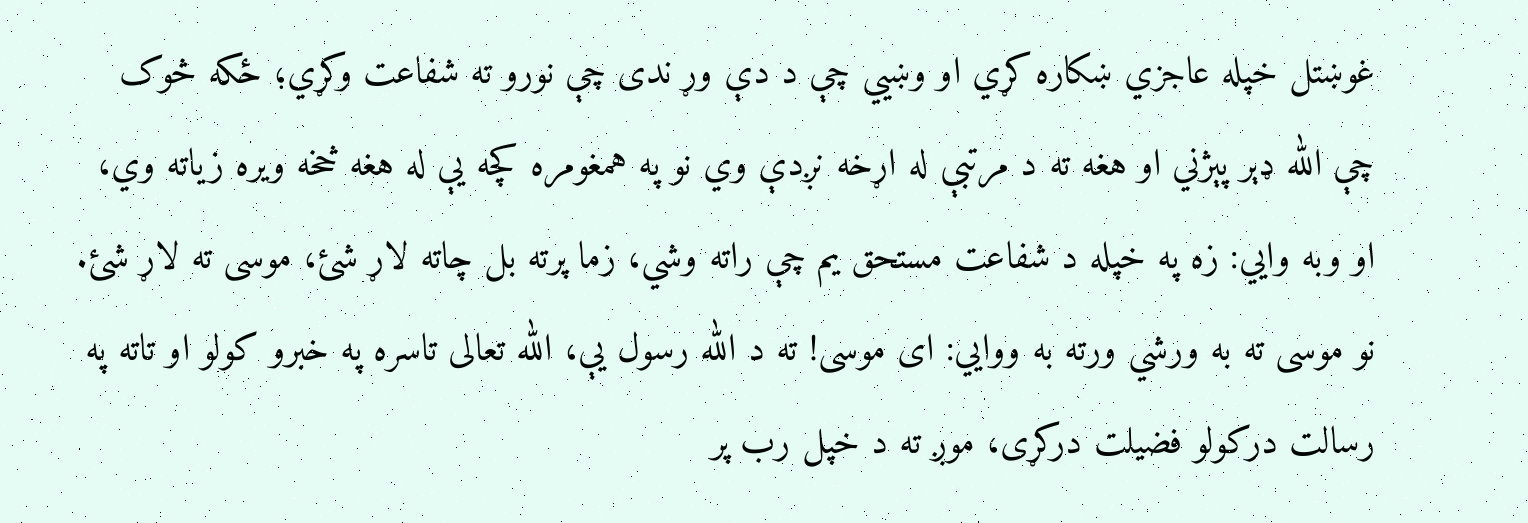غوښتل خپله عاجزي ښکاره کړي او وښيي چې د دې وړ ندی چې نورو ته شفاعت وکړي؛ ځکه څوک چې الله ډېر پېژني او هغه ته د مرتبې له اړخه نږدې وي نو په همغومره کچه یې له هغه څخه ویره زیاته وي، او وبه وایي: زه په خپله د شفاعت مستحق یم چې راته وشي، زما پرته بل چاته لاړ شئ، موسی ته لاړ شئ. نو موسی ته به ورشي ورته به ووایي: ای موسی! ته د الله رسول یې، الله تعالی تاسره په خبرو کولو او تاته په رسالت درکولو فضیلت درکړی، موږ ته د خپل رب پر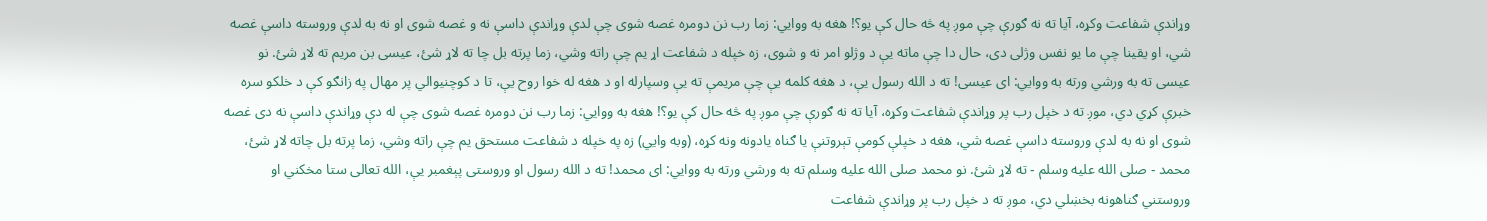وړاندې شفاعت وکړه، آیا ته نه ګورې چې موږ په څه حال کې یو؟! هغه به ووایي: زما رب نن دومره غصه شوی چې لدې وړاندې داسې نه و غصه شوی او نه به لدې وروسته داسې غصه شي، او یقینا چې ما یو نفس وژلی دی، حال دا چې ماته یې د وژلو امر نه و شوی، زه خپله د شفاعت اړ یم چې راته وشي، زما پرته بل چا ته لاړ شئ، عیسی بن مریم ته لاړ شئ. نو عیسی ته به ورشي ورته به ووایي: ای عیسی! ته د الله رسول یې، د هغه کلمه یې چې مریمې ته یې وسپارله او د هغه له خوا روح یې، تا د کوچنیوالي پر مهال په زانګو کې د خلکو سره خبرې کړي دي، موږ ته د خپل رب پر وړاندې شفاعت وکړه، آیا ته نه ګورې چې موږ په څه حال کې یو؟! هغه به ووایي: زما رب نن دومره غصه شوی چې له دې وړاندې داسې نه دی غصه شوی او نه به لدې وروسته داسې غصه شي، هغه د خپلې کومې تېروتنې یا ګناه یادونه ونه کړه، (وبه وایي) زه په خپله د شفاعت مستحق یم چې راته وشي، زما پرته بل چاته لاړ شئ، محمد - صلی الله علیه وسلم - ته لاړ شئ. نو محمد صلی الله علیه وسلم ته به ورشي ورته به ووایي: ای محمد! ته د الله رسول او وروستی پېغمبر یې، الله تعالی ستا مخکني او وروستني ګناهونه بخښلي دي، موږ ته د خپل رب پر وړاندې شفاعت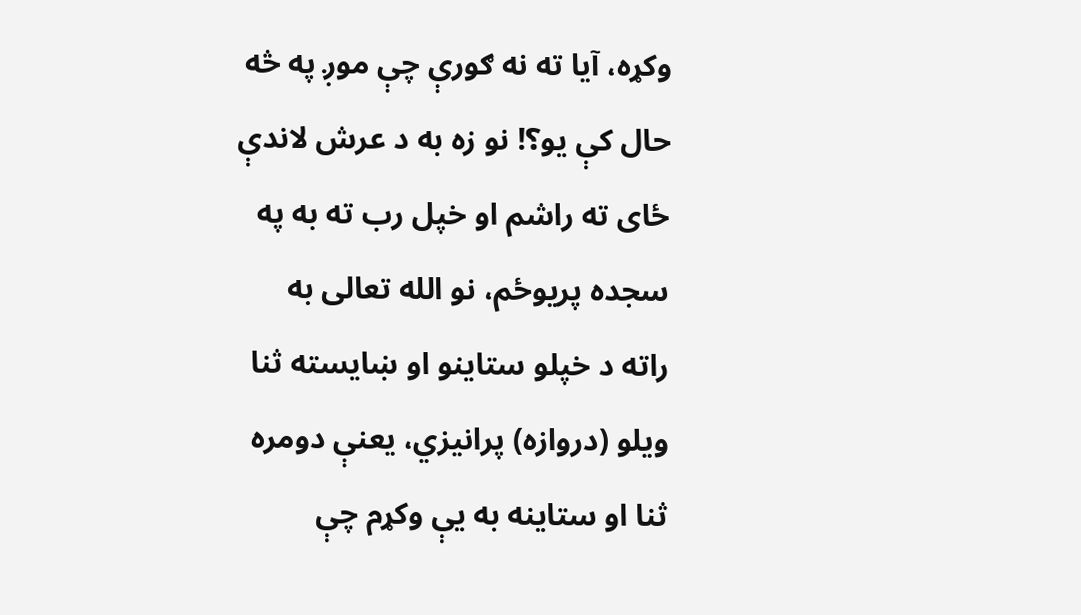وکړه، آیا ته نه ګورې چې موږ په څه حال کې یو؟! نو زه به د عرش لاندې ځای ته راشم او خپل رب ته به په سجده پریوځم، نو الله تعالی به راته د خپلو ستاینو او ښایسته ثنا ویلو (دروازه) پرانیزي، یعنې دومره ثنا او ستاینه به یې وکړم چې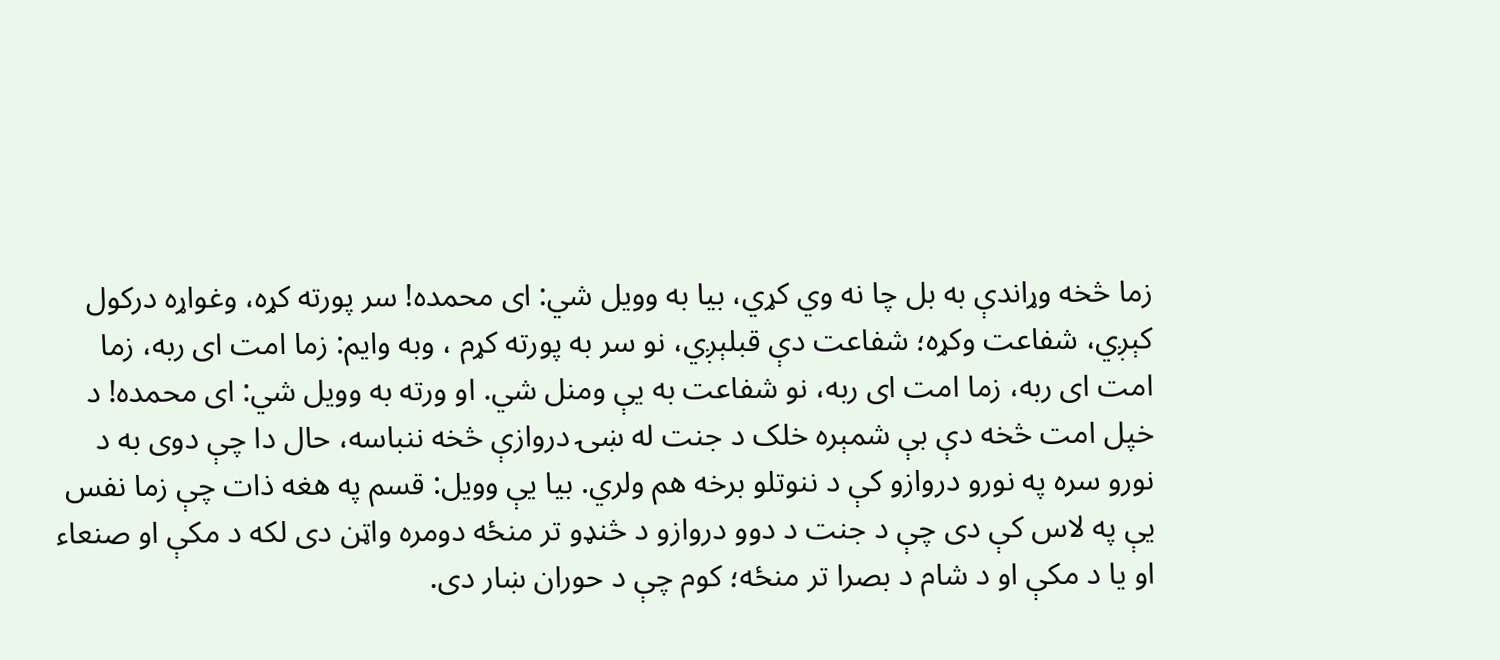زما څخه وړاندې به بل چا نه وي کړي، بیا به وویل شي: ای محمده! سر پورته کړه، وغواړه درکول کېږي، شفاعت وکړه؛ شفاعت دې قبلېږي، نو سر به پورته کړم ، وبه وایم: زما امت ای ربه، زما امت ای ربه، زما امت ای ربه، نو شفاعت به یې ومنل شي. او ورته به وویل شي: ای محمده! د خپل امت څخه دې بې شمېره خلک د جنت له ښۍ دروازې څخه ننباسه، حال دا چې دوی به د نورو سره په نورو دروازو کې د ننوتلو برخه هم ولري. بیا یې وویل: قسم په هغه ذات چې زما نفس یې په لاس کې دی چې د جنت د دوو دروازو د څنډو تر منځه دومره واټن دی لکه د مکې او صنعاء او یا د مکې او د شام د بصرا تر منځه؛ کوم چې د حوران ښار دی.